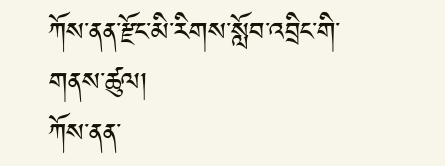ཀོས་ནན་རྫོང་མི་རིགས་སློབ་འབྲིང་གི་གནས་ཚུལ།
ཀོས་ནན་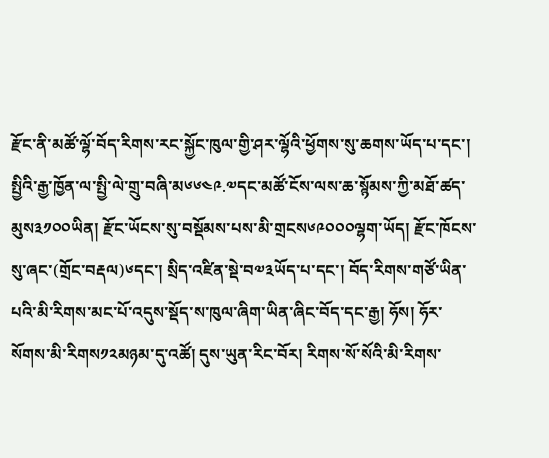རྫོང་ནི་མཚོ་ལྷོ་བོད་རིགས་རང་སྐྱོང་ཁུལ་གྱི་ཤར་ལྷོའི་ཕྱོགས་སུ་ཆགས་ཡོད་པ་དང་། སྤྱིའི་རྒྱ་ཁྱོན་ལ་སྤྱི་ལེ་གྲུ་བཞི་མ༦༦༤༩.༧དང་མཚོ་ངོས་ལས་ཆ་སྙོམས་ཀྱི་མཐོ་ཚད་མུས༣༡༠༠ཡིན། རྫོང་ཡོངས་སུ་བསྡོམས་པས་མི་གྲངས༦༩༠༠༠ལྷག་ཡོད། རྫོང་ཁོངས་སུ་ཞང་(གྲོང་བརྡལ)༦དང་། སྲིད་འཛིན་སྡེ་བ༧༣ཡོད་པ་དང་། བོད་རིགས་གཙོ་ཡིན་པའི་མི་རིགས་མང་པོ་འདུས་སྡོད་ས་ཁུལ་ཞིག་ཡིན་ཞིང་བོད་དང་རྒྱ། ཧོས། ཧོར་སོགས་མི་རིགས༡༢མཉམ་དུ་འཚོ། དུས་ཡུན་རིང་བོར། རིགས་སོ་སོའི་མི་རིགས་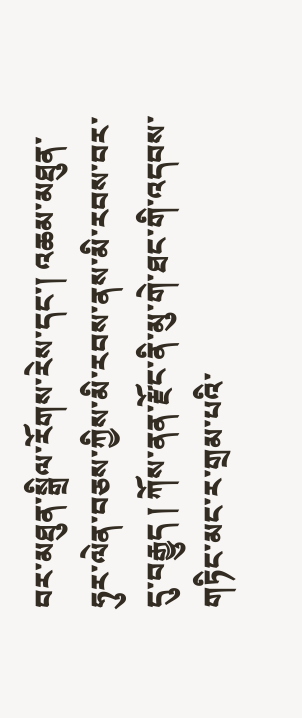བར་མཐུན་སྒྲིལ་རོགས་རེས་དང་། འཆམ་མཐུན་ཧུར་ལེན་བཅས་ཀྱིས་མི་རབས་ནས་མི་རབས་བར་དུ་བརྒྱུད ། ཀོས་ནན་རྫོང་ནི་མུ་གེ་ཐང་གི་འདབས་གཏིང་མང་ར་གྲམ་པའི་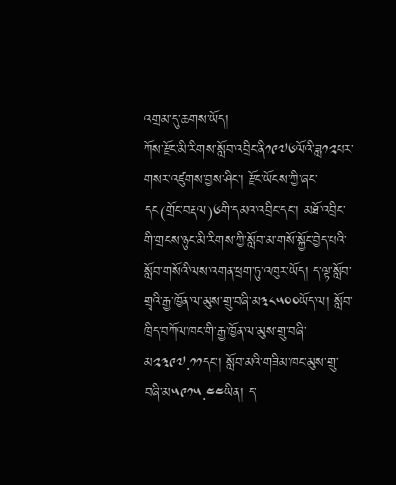འགྲམ་དུ་ཆགས་ཡོད།
ཀོས་རྫོང་མི་རིགས་སློབ་འབྲིང་ནི༡༩༧༦ལོའི་ཟླ༡༢པར་གསར་འཛུགས་བྱས་ཤིང་། རྫོང་ཡོངས་ཀྱི་ཞང་དང(གྲོང་བརྡལ)༦གི་དམའ་འབྲིང་དང་། མཐོ་འབྲིང་གི་གྲངས་ཉུང་མི་རིགས་ཀྱི་སློབ་མ་གསོ་སྐྱོང་བྱེད་པའི་ སློབ་གསོའི་ལས་འགན་ཕྲག་ཏུ་འཁུར་ཡོད། ད་ལྟ་སློབ་གྲྭའི་རྒྱ་ཁྱོན་ལ་མུས་གྲུ་བཞི་མ༣༨༥༠༠ཡོད་ལ། སློབ་ཁྲིད་བཀོལ་ཁང་གི་རྒྱ་ཁྱོན་ལ་མུས་གྲུ་བཞི་མ༢༣༩༧.༡༡དང་། སློབ་མའི་གཟིམ་ཁང་མུས་གྲུ་བཞི་མ༥༩༡༥.༤༤ཡིན། ད་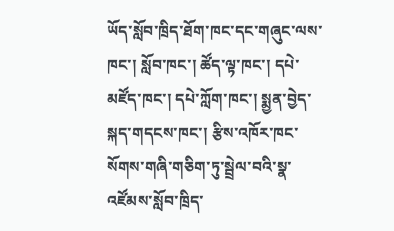ཡོད་སློབ་ཁྲིད་ཐོག་ཁང་དང་གཞུང་ལས་ཁང་། སློབ་ཁང་། ཚོད་ལྟ་ཁང་། དཔེ་མཛོད་ཁང་། དཔེ་ཀློག་ཁང་། སྨྱན་བྱེད་སྐད་གདངས་ཁང་། རྩིས་འཁོར་ཁང་སོགས་གཞི་གཅིག་ཏུ་སྦྲེལ་བའི་སྣ་འཛོམས་སློབ་ཁྲིད་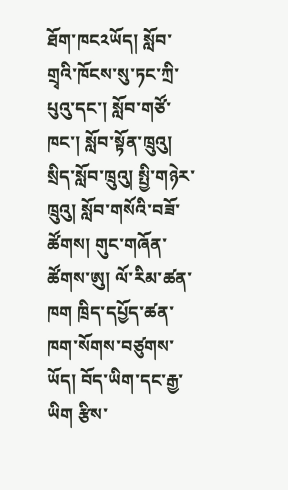ཐོག་ཁང༢ཡོད། སློབ་གྲྭའི་ཁོངས་སུ་ཏང་ཀྲི་པུའུ་དང་། སློབ་གཙོ་ཁང་། སློབ་སྟོན་ཁྲུའུ། སྲིད་སློབ་ཁྲུའུ། སྤྱི་གཉེར་ཁྲུའུ། སློབ་གསོའི་བཟོ་ཚོགས། གུང་གཞོན་ཚོགས་ཨུ། ལོ་རིམ་ཚན་ཁག ཁྲིད་དཔྱོད་ཚན་ཁག་སོགས་བཙུགས་ཡོད། བོད་ཡིག་དང་རྒྱ་ཡིག རྩིས་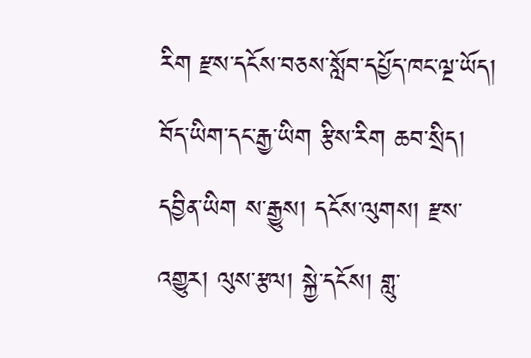རིག རྫས་དངོས་བཅས་སློབ་དཔྱོད་ཁང་ལྔ་ཡོད། བོད་ཡིག་དང་རྒྱ་ཡིག རྩིས་རིག ཆབ་སྲིད། དབྱིན་ཡིག ས་རྒྱུས། དངོས་ལུགས། རྫས་འགྱུར། ལུས་རྩལ། སྐྱེ་དངོས། གླུ་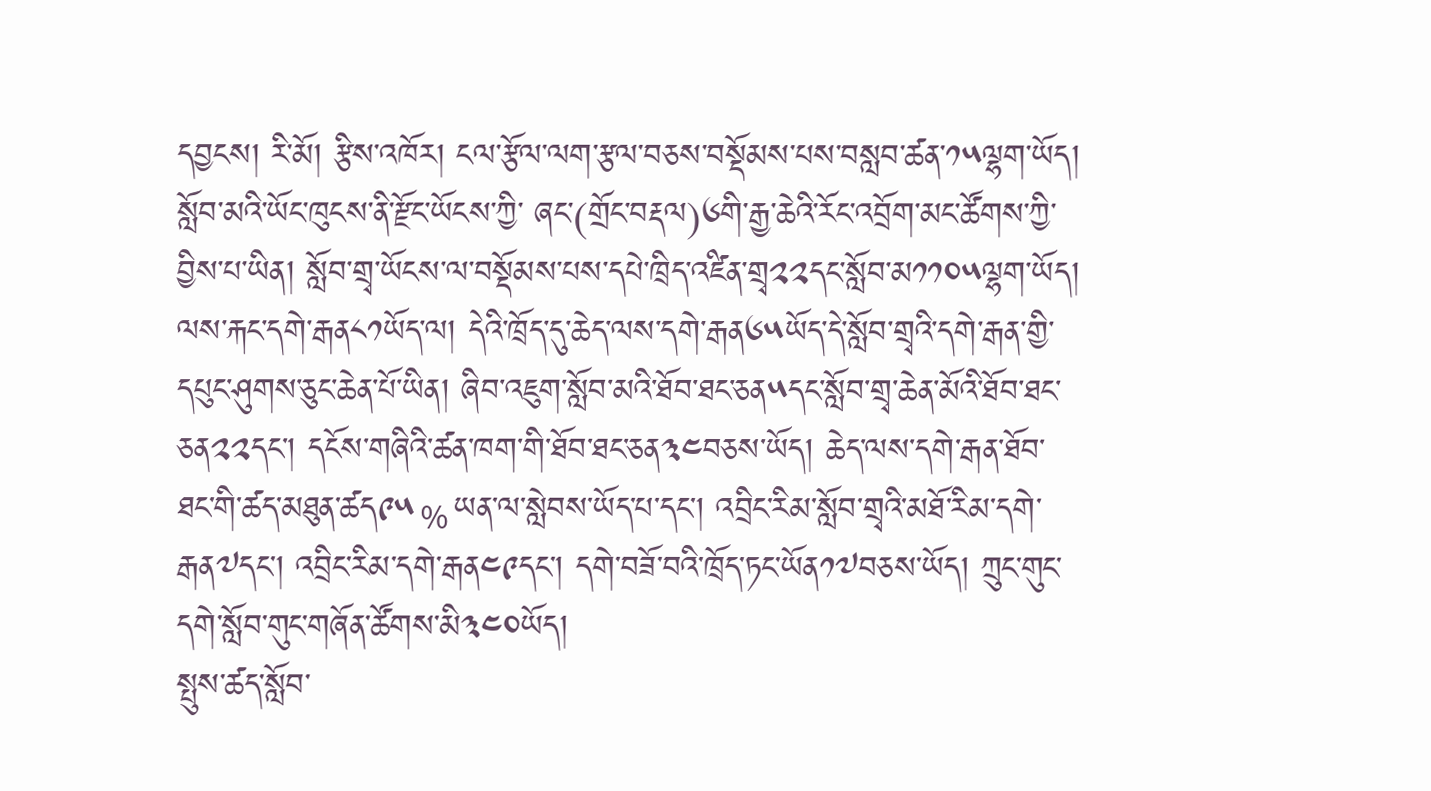དབྱངས། རི་མོ། རྩིས་འཁོར། ངལ་རྩོལ་ལག་རྩལ་བཅས་བསྡོམས་པས་བསླབ་ཚན་༡༥ལྷག་ཡོད། སློབ་མའི་ཡོང་ཁུངས་ནི་རྫོང་ཡོངས་ཀྱི་ ཞང་(གྲོང་བརྡལ)༦གི་རྒྱ་ཆེའི་རོང་འབྲོག་མང་ཚོགས་ཀྱི་བྱིས་པ་ཡིན། སློབ་གྲྭ་ཡོངས་ལ་བསྡོམས་པས་དཔེ་ཁྲིད་འཛིན་གྲྭ༢༢དང་སློབ་མ༡༡༠༥ལྷག་ཡོད། ལས་རྐང་དགེ་རྒན༨༡ཡོད་ལ། དེའི་ཁྲོད་དུ་ཆེད་ལས་དགེ་རྒན༦༥ཡོད་དེ་སློབ་གྲྭའི་དགེ་རྒན་གྱི་དཔུང་ཤུགས་ཅུང་ཆེན་པོ་ཡིན། ཞིབ་འཇུག་སློབ་མའི་ཐོབ་ཐང་ཅན༥དང་སློབ་གྲྭ་ཆེན་མོའི་ཐོབ་ཐང་ཅན༢༢དང་། དངོས་གཞིའི་ཚན་ཁག་གི་ཐོབ་ཐང་ཅན༣༤བཅས་ཡོད། ཆེད་ལས་དགེ་རྒན་ཐོབ་ཐང་གི་ཚད་མཐུན་ཚད༩༥﹪ཡན་ལ་སླེབས་ཡོད་པ་དང་། འབྲིང་རིམ་སློབ་གྲྭའི་མཐོ་རིམ་དགེ་རྒན༧དང་། འབྲིང་རིམ་དགེ་རྒན༤༩དང་། དགེ་བཟོ་བའི་ཁྲོད་ཏང་ཡོན༡༧བཅས་ཡོད། ཀྲུང་གུང་དགེ་སློབ་གུང་གཞོན་ཚོགས་མི༣༤༠ཡོད།
སྤུས་ཚད་སློབ་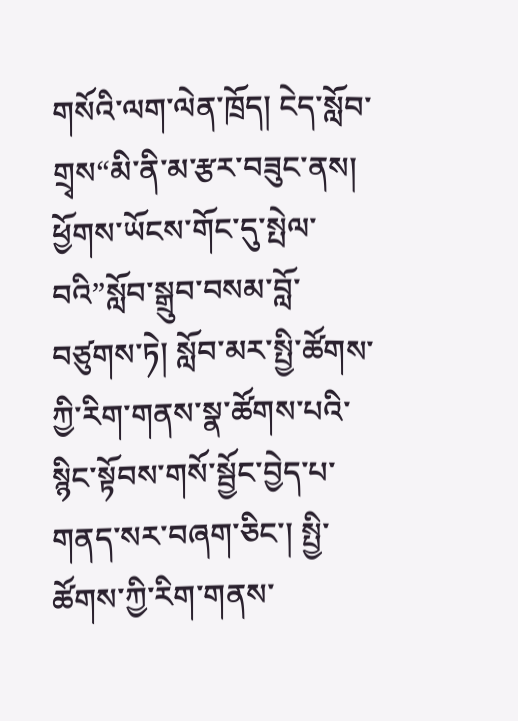གསོའི་ལག་ལེན་ཁྲོད། ངེད་སློབ་གྲྭས“མི་ནི་མ་རྩར་བཟུང་ནས། ཕྱོགས་ཡོངས་གོང་དུ་སྤེལ་བའི”སློབ་སྒྲུབ་བསམ་བློ་བཙུགས་ཏེ། སློབ་མར་སྤྱི་ཚོགས་ཀྱི་རིག་གནས་སྣ་ཚོགས་པའི་སྙིང་སྟོབས་གསོ་སྦྱོང་བྱེད་པ་གནད་སར་བཞག་ཅིང་། སྤྱི་ཚོགས་ཀྱི་རིག་གནས་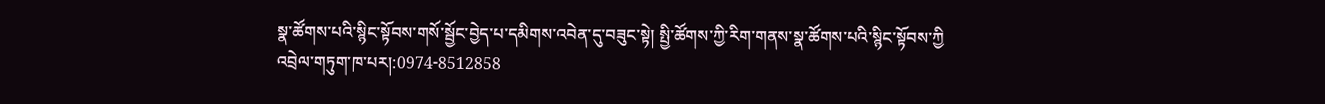སྣ་ཚོགས་པའི་སྙིང་སྟོབས་གསོ་སྦྱོང་བྱེད་པ་དམིགས་འབེན་དུ་བཟུང་སྟེ། སྤྱི་ཚོགས་ཀྱི་རིག་གནས་སྣ་ཚོགས་པའི་སྙིང་སྟོབས་ཀྱི
འབྲེལ་གཏུག་ཁ་པར།:0974-8512858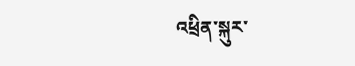འཕྲིན་སྐུར་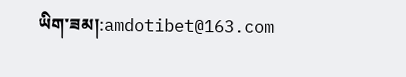ཡིག་ཟམ།:amdotibet@163.com